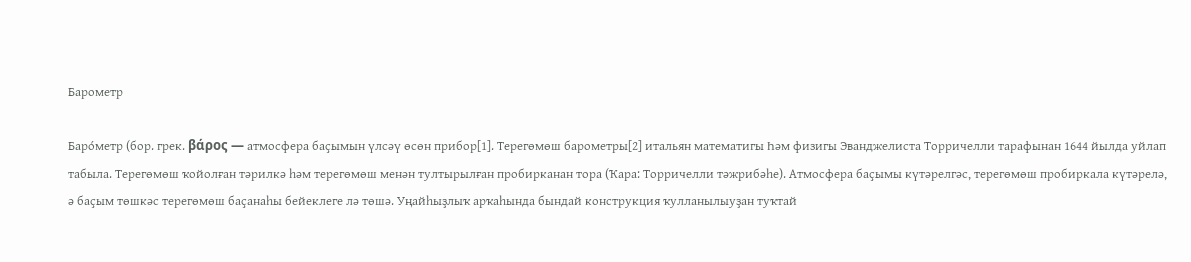Барометр

Баро́метр (бор. грек. βάρος — атмосфера баҫымын үлсәү өсөн прибор[1]. Терегөмөш барометры[2] итальян математигы Һәм физигы Эванджелиста Торричелли тарафынан 1644 йылда уйлап табыла. Терегөмөш ҡойолған тәрилкә һәм терегөмөш менән тултырылған пробирканан тора (Ҡара: Торричелли тәжрибәһе). Атмосфера баҫымы күтәрелгәс, терегөмөш пробиркала күтәрелә, ә баҫым төшкәс терегөмөш баҫанаһы бейеклеге лә төшә. Уңайһыҙлыҡ арҡаһында бындай конструкция ҡулланылыуҙан туҡтай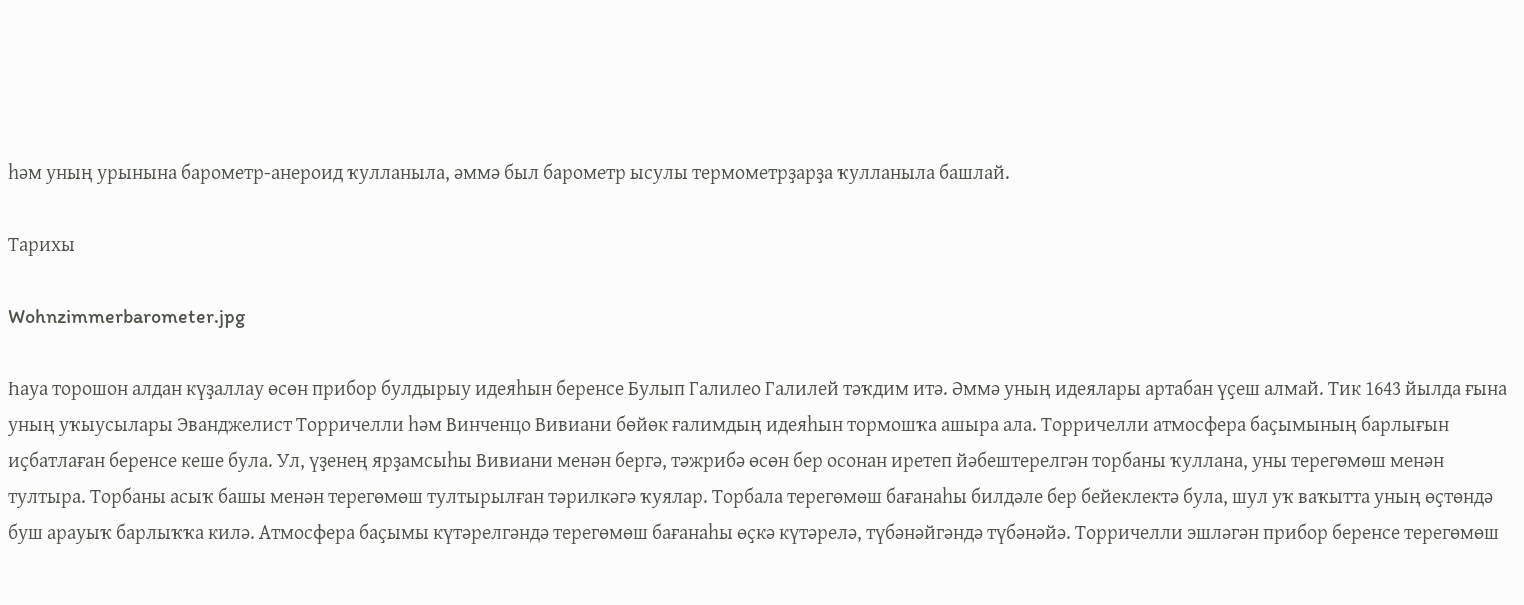һәм уның урынына барометр-анероид ҡулланыла, әммә был барометр ысулы термометрҙарҙа ҡулланыла башлай.

Тарихы

Wohnzimmerbarometer.jpg

Һауа торошон алдан күҙаллау өсөн прибор булдырыу идеяһын беренсе Булып Галилео Галилей тәҡдим итә. Әммә уның идеялары артабан үҫеш алмай. Тик 1643 йылда ғына уның уҡыусылары Эванджелист Торричелли һәм Винченцо Вивиани бөйөк ғалимдың идеяһын тормошҡа ашыра ала. Торричелли атмосфера баҫымының барлығын иҫбатлаған беренсе кеше була. Ул, үҙенең ярҙамсыһы Вивиани менән бергә, тәжрибә өсөн бер осонан иретеп йәбештерелгән торбаны ҡуллана, уны терегөмөш менән тултыра. Торбаны асыҡ башы менән терегөмөш тултырылған тәрилкәгә ҡуялар. Торбала терегөмөш бағанаһы билдәле бер бейеклектә була, шул уҡ ваҡытта уның өҫтөндә буш арауыҡ барлыҡҡа килә. Атмосфера баҫымы күтәрелгәндә терегөмөш бағанаһы өҫкә күтәрелә, түбәнәйгәндә түбәнәйә. Торричелли эшләгән прибор беренсе терегөмөш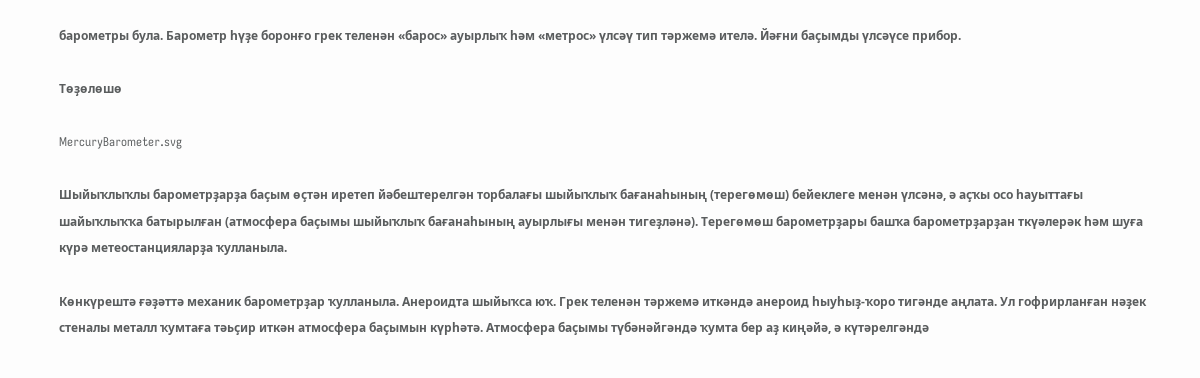барометры була. Барометр һүҙе боронғо грек теленән «барос» ауырлыҡ һәм «метрос» үлсәү тип тәржемә ителә. Йәғни баҫымды үлсәүсе прибор.

Төҙөлөшө

MercuryBarometer.svg

Шыйыҡлыҡлы барометрҙарҙа баҫым өҫтән иретеп йәбештерелгән торбалағы шыйыҡлыҡ бағанаһының (терегөмөш) бейеклеге менән үлсәнә, ә аҫҡы осо һауыттағы шайыҡлыҡҡа батырылған (атмосфера баҫымы шыйыҡлыҡ бағанаһының ауырлығы менән тигеҙләнә). Терегөмөш барометрҙары башҡа барометрҙарҙан ткүәлерәк һәм шуға күрә метеостанцияларҙа ҡулланыла.

Көнкүрештә ғәҙәттә механик барометрҙар ҡулланыла. Анероидта шыйыҡса юҡ. Грек теленән тәржемә иткәндә анероид һыуһыҙ-ҡоро тигәнде аңлата. Ул гофрирланған нәҙек стеналы металл ҡумтаға тәьҫир иткән атмосфера баҫымын күрһәтә. Атмосфера баҫымы түбәнәйгәндә ҡумта бер аҙ киңәйә, ә күтәрелгәндә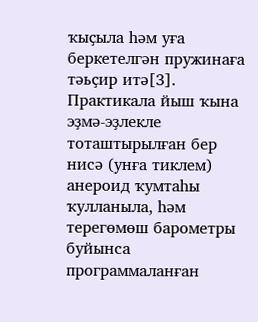ҡыҫыла һәм уға беркетелгән пружинаға тәьҫир итә[3]. Практикала йыш ҡына эҙмә-эҙлекле тоташтырылған бер нисә (унға тиклем) анероид ҡумтаһы ҡулланыла, һәм терегөмөш барометры буйынса программаланған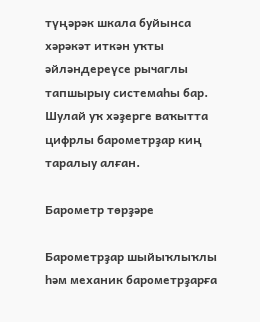түңәрәк шкала буйынса хәрәкәт иткән уҡты әйләндереүсе рычаглы тапшырыу системаһы бар. Шулай уҡ хәҙерге ваҡытта цифрлы барометрҙар киң таралыу алған.

Барометр төрҙәре

Барометрҙар шыйыҡлыҡлы һәм механик барометрҙарға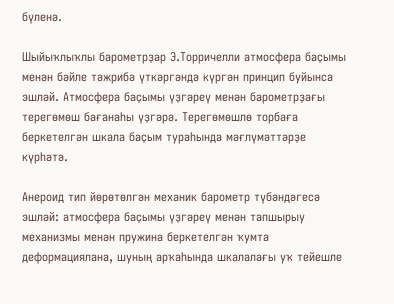бүленә.

Шыйыҡлыҡлы барометрҙар Э.Торричелли атмосфера баҫымы менән бәйле тәжрибә үткәргәндә күргән принцип буйынса эшләй. Атмосфера баҫымы үҙгәреү менән барометрҙағы терегөмөш бағанаһы үҙгәрә. Терегөмөшлө торбаға беркетелгән шкала баҫым тураһында мәғлүмәттәрҙе күрһәтә.

Анероид тип йөрөтөлгән механик барометр түбәндәгесә эшләй: атмосфера баҫымы үҙгәреү менән тапшырыу механизмы менән пружина беркетелгән ҡумта деформациялана, шуның арҡаһында шкалалағы уҡ тейешле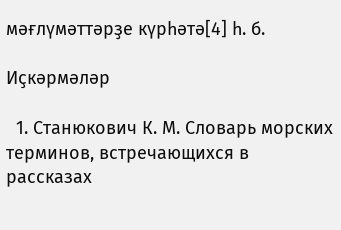мәғлүмәттәрҙе күрһәтә[4] һ. б.

Иҫкәрмәләр

  1. Станюкович К. М. Словарь морских терминов, встречающихся в рассказах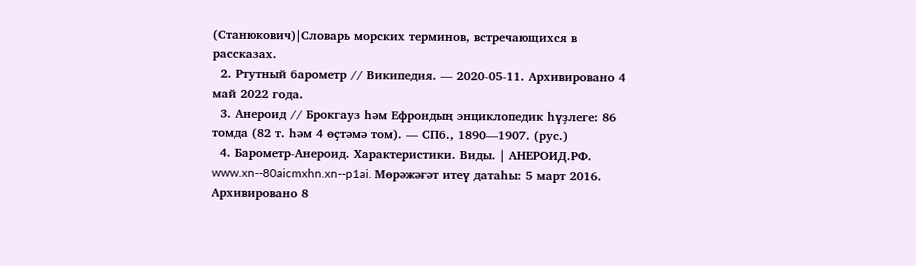(Станюкович)|Словарь морских терминов, встречающихся в рассказах.
  2. Ртутный барометр // Википедия. — 2020-05-11. Архивировано 4 май 2022 года.
  3. Анероид // Брокгауз һәм Ефрондың энциклопедик һүҙлеге: 86 томда (82 т. һәм 4 өҫтәмә том). — СПб., 1890—1907. (рус.)
  4. Барометр-Анероид. Характеристики. Виды. | АНЕРОИД.РФ. www.xn--80aicmxhn.xn--p1ai. Мөрәжәғәт итеү датаһы: 5 март 2016. Архивировано 8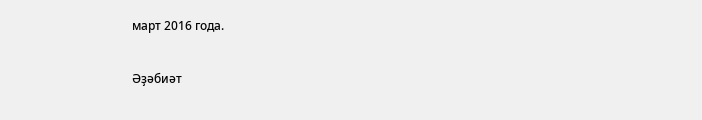март 2016 года.

Әҙәбиәт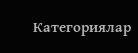Категориялар